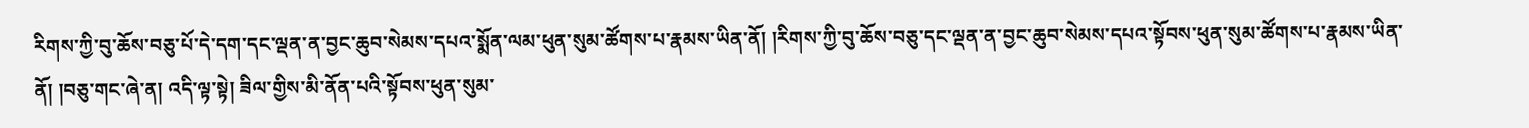རིགས་ཀྱི་བུ་ཆོས་བཅུ་པོ་དེ་དག་དང་ལྡན་ན་བྱང་ཆུབ་སེམས་དཔའ་སྨོན་ལམ་ཕུན་སུམ་ཚོགས་པ་རྣམས་ཡིན་ནོ། །རིགས་ཀྱི་བུ་ཆོས་བཅུ་དང་ལྡན་ན་བྱང་ཆུབ་སེམས་དཔའ་སྟོབས་ཕུན་སུམ་ཚོགས་པ་རྣམས་ཡིན་ནོ། །བཅུ་གང་ཞེ་ན། འདི་ལྟ་སྟེ། ཟིལ་གྱིས་མི་ནོན་པའི་སྟོབས་ཕུན་སུམ་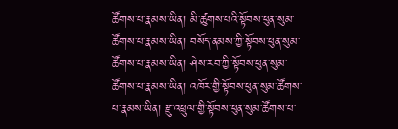ཚོགས་པ་རྣམས་ཡིན། མི་ཚུགས་པའི་སྟོབས་ཕུན་སུམ་ཚོགས་པ་རྣམས་ཡིན། བསོད་ནམས་ཀྱི་སྟོབས་ཕུན་སུམ་ཚོགས་པ་རྣམས་ཡིན། ཤེས་རབ་ཀྱི་སྟོབས་ཕུན་སུམ་ཚོགས་པ་རྣམས་ཡིན། འཁོར་གྱི་སྟོབས་ཕུན་སུམ་ཚོགས་པ་རྣམས་ཡིན། རྫུ་འཕྲུལ་གྱི་སྟོབས་ཕུན་སུམ་ཚོགས་པ་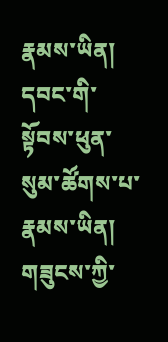རྣམས་ཡིན། དབང་གི་སྟོབས་ཕུན་སུམ་ཚོགས་པ་རྣམས་ཡིན། གཟུངས་ཀྱི་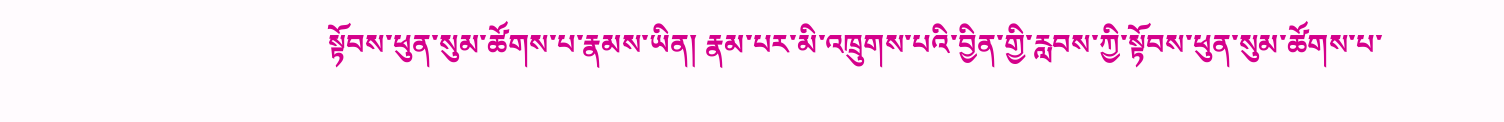སྟོབས་ཕུན་སུམ་ཚོགས་པ་རྣམས་ཡིན། རྣམ་པར་མི་འཁྲུགས་པའི་བྱིན་གྱི་རླབས་ཀྱི་སྟོབས་ཕུན་སུམ་ཚོགས་པ་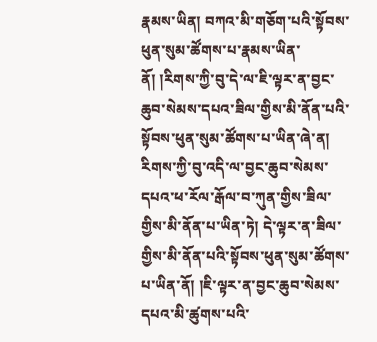རྣམས་ཡིན། བཀའ་མི་གཅོག་པའི་སྟོབས་ཕུན་སུམ་ཚོགས་པ་རྣམས་ཡིན་ནོ། །རིགས་ཀྱི་བུ་དེ་ལ་ཇི་ལྟར་ན་བྱང་ཆུབ་སེམས་དཔའ་ཟིལ་གྱིས་མི་ནོན་པའི་སྟོབས་ཕུན་སུམ་ཚོགས་པ་ཡིན་ཞེ་ན། རིགས་ཀྱི་བུ་འདི་ལ་བྱང་ཆུབ་སེམས་དཔའ་ཕ་རོལ་རྒོལ་བ་ཀུན་གྱིས་ཟིལ་གྱིས་མི་ནོན་པ་ཡིན་ཏེ། དེ་ལྟར་ན་ཟིལ་གྱིས་མི་ནོན་པའི་སྟོབས་ཕུན་སུམ་ཚོགས་པ་ཡིན་ནོ། །ཇི་ལྟར་ན་བྱང་ཆུབ་སེམས་དཔའ་མི་ཚུགས་པའི་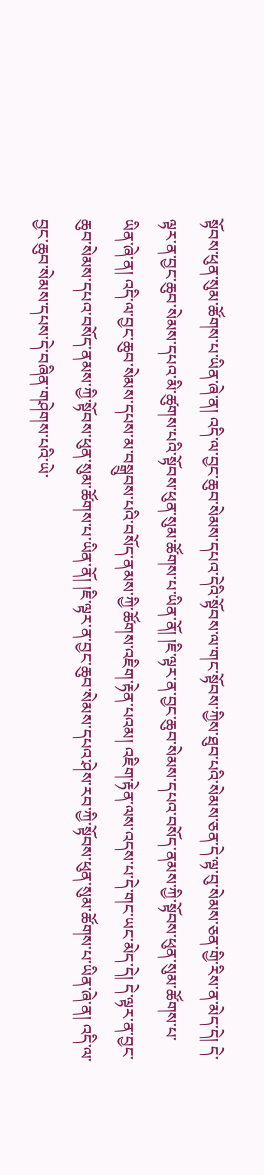སྟོབས་ཕུན་སུམ་ཚོགས་པ་ཡིན་ཞེ་ན། འདི་ལ་བྱང་ཆུབ་སེམས་དཔའ་དེའི་སྟོབས་ལ་གང་སྟོབས་ཀྱིས་ཐུབ་པའི་སེམས་ཅན་དེ་ལྟ་བུ་སེམས་ཅན་གྱི་རིས་ན་མེད་དེ། དེ་ལྟར་ན་བྱང་ཆུབ་སེམས་དཔའ་མི་ཚུགས་པའི་སྟོབས་ཕུན་སུམ་ཚོགས་པ་ཡིན་ནོ། །ཇི་ལྟར་ན་བྱང་ཆུབ་སེམས་དཔའ་བསོད་ནམས་ཀྱི་སྟོབས་ཕུན་སུམ་ཚོགས་པ་ཡིན་ཞེ་ན། འདི་ལ་བྱང་ཆུབ་སེམས་དཔས་མ་བསྒྲུབས་པའི་བསོད་ནམས་ཀྱི་ཚོགས་འཇིག་རྟེན་པའམ། འཇིག་རྟེན་ལས་འདས་པ་དེ་གང་ཡང་མེད་དེ། དེ་ལྟར་ན་བྱང་ཆུབ་སེམས་དཔའ་བསོད་ནམས་ཀྱི་སྟོབས་ཕུན་སུམ་ཚོགས་པ་ཡིན་ནོ། །ཇི་ལྟར་ན་བྱང་ཆུབ་སེམས་དཔའ་ཤེས་རབ་ཀྱི་སྟོབས་ཕུན་སུམ་ཚོགས་པ་ཡིན་ཞེ་ན། འདི་ལ་བྱང་ཆུབ་སེམས་དཔས་དེ་བཞིན་གཤེགས་པའི་ཡེ་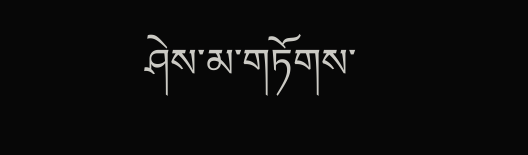ཤེས་མ་གཏོགས་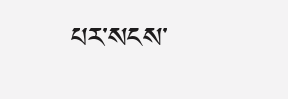པར་སངས་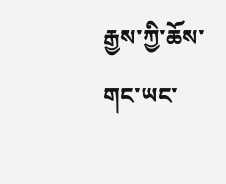རྒྱས་ཀྱི་ཆོས་གང་ཡང་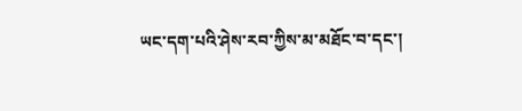ཡང་དག་པའི་ཤེས་རབ་ཀྱིས་མ་མཐོང་བ་དང་།